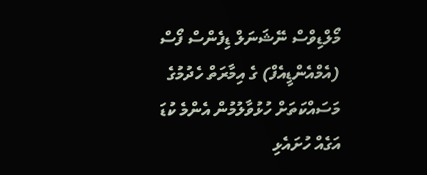މޯލްޑިވްސް ނޭޝަނަލް ޑިފެންސް ފޯސް (އެމްއެންޑީއެފް) ގެ އިމާރަތް ހެދުމުގެ މަސައްކަތަށް ހުޅުވާލުމުން އެންމެ ކުޑަ އަގެއް ހުށައެޅި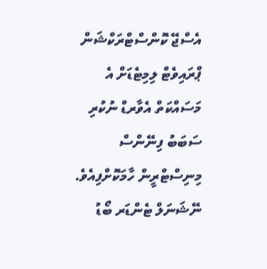އެސްޖޭ ކޮންސްޓްރަކްޝަން ޕްރައިވެޓް ލިމިޓެޑަށް އެ މަސައްކަތް އެވާރޑް ނުކުރި ސަބަބު ފިނޭންސް މިނިސްޓްރީން ހާމަކޮށްފިއެވެ.
ނޭޝަނަލް ޓެންޑަރ ބޯޑު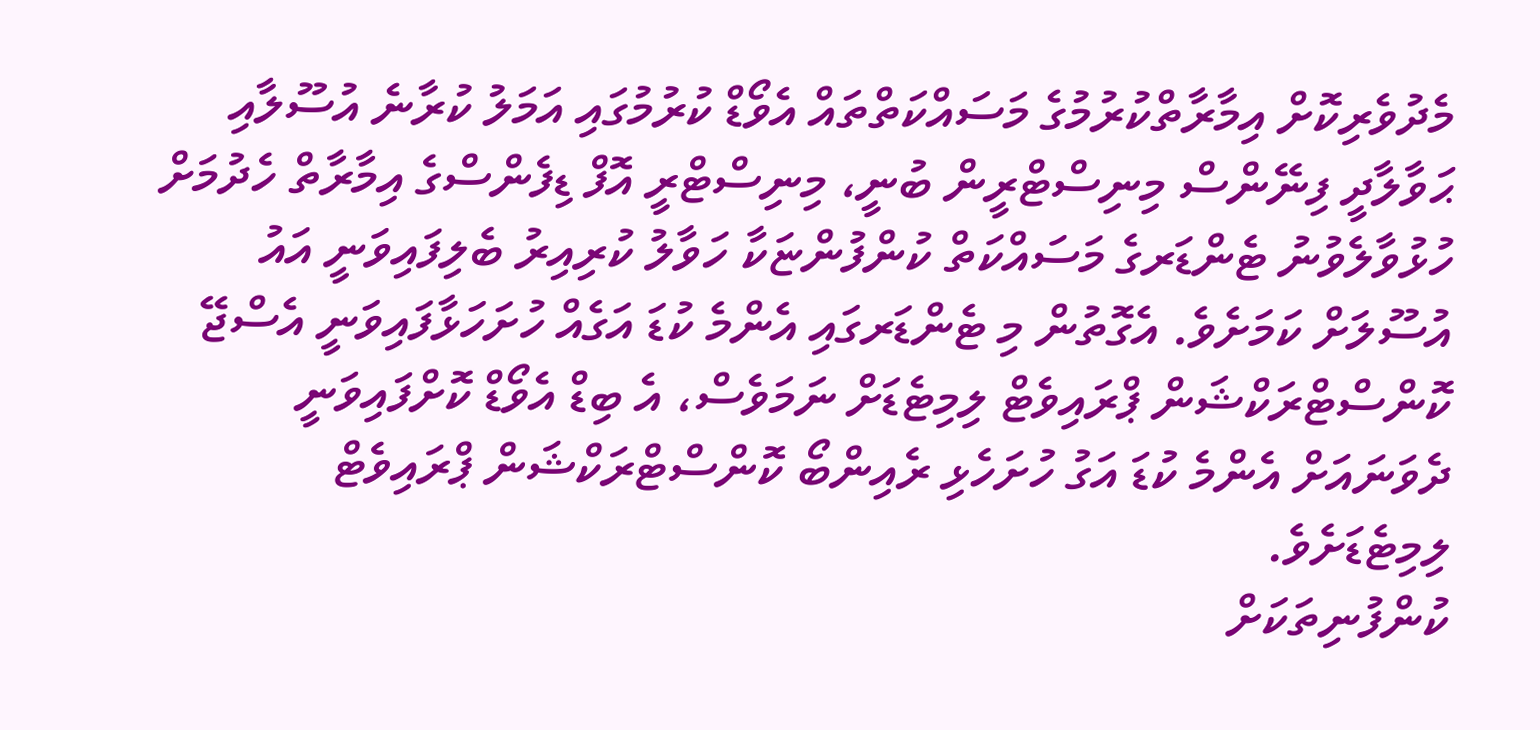މެދުވެރިކޮށް އިމާރާތްކުރުމުގެ މަސައްކަތްތައް އެވޯޑް ކުރުމުގައި އަމަލު ކުރާނެ އުސޫލާއި ޙަވާލާދީ ފިނޭންސް މިނިސްޓްރީން ބުނީ، މިނިސްޓްރީ އޮފް ޑިފެންސްގެ އިމާރާތް ހެދުމަށް ހުޅުވާލެވުނު ޓެންޑަރގެ މަސައްކަތް ކުންފުންޏަކާ ހަވާލު ކުރިއިރު ބެލިފައިވަނީ އައު އުސޫލަށް ކަމަށެވެ. އެގޮތުން މި ޓެންޑަރގައި އެންމެ ކުޑަ އަގެއް ހުށަހަޅާފައިވަނީ އެސްޖޭ ކޮންސްޓްރަކްޝަން ޕްރައިވެޓް ލިމިޓެޑަށް ނަމަވެސް، އެ ބިޑް އެވޯޑް ކޮށްފައިވަނީ ދެވަނައަށް އެންމެ ކުޑަ އަގު ހުށަހެޅި ރެއިންބޯ ކޮންސްޓްރަކްޝަން ޕްރައިވެޓް ލިމިޓެޑަށެވެ.
ކުންފުނިތަކަށް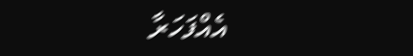އެއްފަހަރާ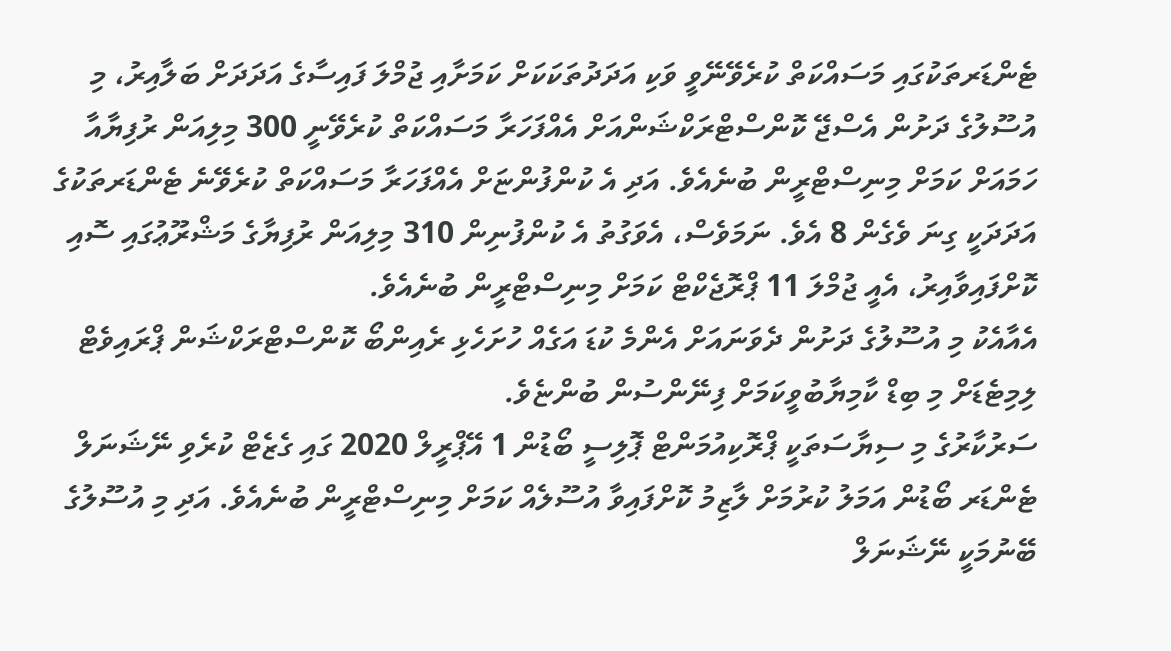ޓެންޑަރތަކުގައި މަސައްކަތް ކުރެވޭނޭވީ ވަކި އަދަދުތަކަކަށް ކަމަށާއި ޖުމްލަ ފައިސާގެ އަދަދަށް ބަލާއިރު، މި އުސޫލުގެ ދަށުން އެސްޖޭ ކޮންސްޓްރަކްޝަންއަށް އެއްފަހަރާ މަސައްކަތް ކުރެވޭނީ 300 މިލިއަން ރުފިޔާއާ ހަމައަށް ކަމަށް މިނިސްޓްރީން ބުނެއެވެ. އަދި އެ ކުންފުންޏަށް އެއްފަހަރާ މަސައްކަތް ކުރެވޭނެ ޓެންޑަރތަކުގެ އަދަދަކީ ގިނަ ވެގެން 8 އެވެ. ނަމަވެސް، އެވަގުތު އެ ކުންފުނިން 310 މިލިއަން ރުފިޔާގެ މަޝްރޫޢުގައި ސޮއި ކޮށްފައިވާއިރު، އެއީ ޖުމްލަ 11 ޕްރޮޖެކްޓް ކަމަށް މިނިސްޓްރީން ބުނެއެވެ.
އެއާއެކު މި އުސޫލުގެ ދަށުން ދެވަނައަށް އެންމެ ކުޑަ އަގެއް ހުށަހެޅި ރެއިންބޯ ކޮންސްޓްރަކްޝަން ޕްރައިވެޓް ލިމިޓެޑަށް މި ބިޑް ކާމިޔާބުވީކަމަށް ފިނޭންސުން ބުންޏެވެ.
ސަރުކާރުގެ މި ސިޔާސަތަކީ ޕްރޮކިއުމަންޓް ޕޮލިސީ ބޯޑުން 1 އޭޕްރީލް 2020 ގައި ގެޒެޓް ކުރެވި ނޭޝަނަލް ޓެންޑަރ ބޯޑުން އަމަލު ކުރުމަށް ލާޒިމު ކޮށްފައިވާ އުސޫލެއް ކަމަށް މިނިސްޓްރީން ބުނެއެވެ. އަދި މި އުސޫލުގެ ބޭނުމަކީ ނޭޝަނަލް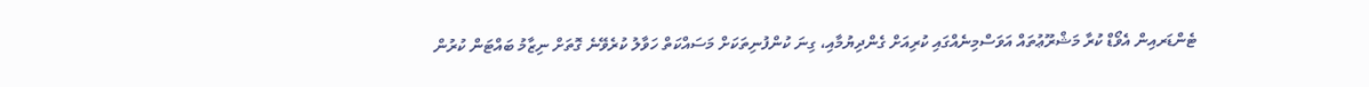ޓެންޑަރއިން އެވޯޑް ކުރާ މަޝްރޫޢުތައް އަވަސްމިނެއްގައި ކުރިއަށް ގެންދިޔުމާއި، ގިނަ ކުންފުނިތަކަށް މަސައްކަތް ހަވާލު ކުރެވޭނެ ގޮތަށް ނިޒާމު ބައްޓަން ކުރުން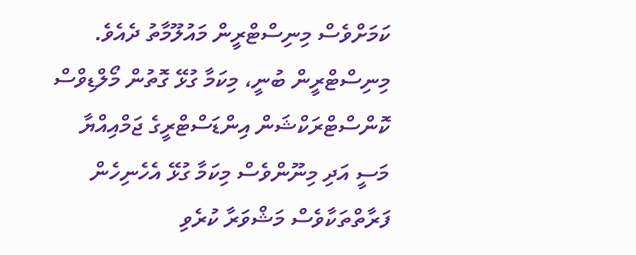ކަމަށްވެސް މިނިސްޓްރީން މައުލޫމާތު ދެއެވެ.
މިނިސްޓްރީން ބުނީ، މިކަމާ ގުޅޭ ގޮތުން މޯލްޑިވްސް ކޮންސްޓްރަކްޝަން އިންޑަސްޓްރީގެ ޖަމްއިއްޔާ މަސީ އަދި މިނޫންވެސް މިކަމާ ގުޅޭ އެހެނިހެން ފަރާތްތަކާވެސް މަޝްވަރާ ކުރެވި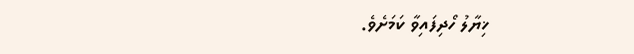ޚިޔާލު ހޯދިފައިވާ ކަމަށެވެ.